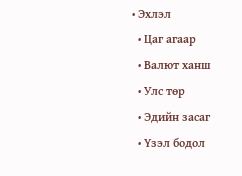• Эхлэл
  • Цаг агаар
  • Валют ханш
  • Улс төр
  • Эдийн засаг
  • Үзэл бодол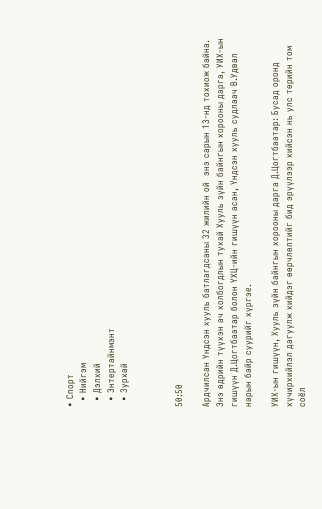• Спорт
  • Нийгэм
  • Дэлхий
  • Энтертайнмэнт
  • Зурхай



50:50

Ардчилсан Үндсэн хууль батлагдсаны 32 жилийн ой  энэ сарын 13-нд тохиож байна.  Энэ өдрийн түүхэн ач холбогдлын тухай Хууль зүйн байнгын хорооны дарга, УИХ-ын гишүүн Д.Цогтбаатар болон ҮХЦ-ийн гишүүн асан, Үндсэн хууль судлаач В.Удвал нарын байр суурийг хүргэе.

УИХ-ын гишүүн, Хууль зүйн байнгын хорооны дарга Д.Цогтбаатар: Бусад оронд хүчирхийлэл дагуулж хийдэг өөрчлөлтийг бид эрүүлээр хийсэн нь улс төрийн том соёл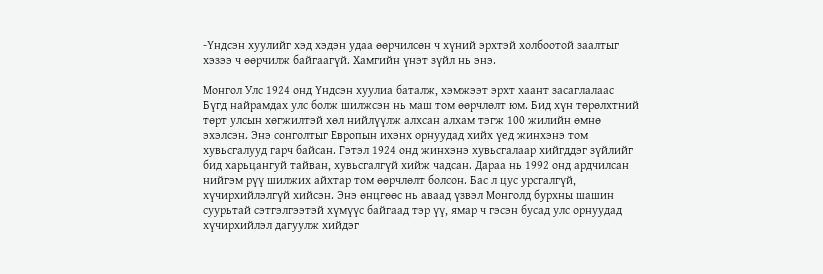-Үндсэн хуулийг хэд хэдэн удаа өөрчилсөн ч хүний эрхтэй холбоотой заалтыг хэзээ ч өөрчилж байгаагүй. Хамгийн үнэт зүйл нь энэ.

Монгол Улс 1924 онд Үндсэн хуулиа баталж, хэмжээт эрхт хаант засаглалаас Бүгд найрамдах улс болж шилжсэн нь маш том өөрчлөлт юм. Бид хүн төрөлхтний төрт улсын хөгжилтэй хөл нийлүүлж алхсан алхам тэгж 100 жилийн өмнө эхэлсэн. Энэ сонголтыг Европын ихэнх орнуудад хийх үед жинхэнэ том хувьсгалууд гарч байсан. Гэтэл 1924 онд жинхэнэ хувьсгалаар хийгддэг зүйлийг бид харьцангуй тайван, хувьсгалгүй хийж чадсан. Дараа нь 1992 онд ардчилсан нийгэм рүү шилжих айхтар том өөрчлөлт болсон. Бас л цус урсгалгүй, хүчирхийлэлгүй хийсэн. Энэ өнцгөөс нь аваад үзвэл Монголд бурхны шашин суурьтай сэтгэлгээтэй хүмүүс байгаад тэр үү, ямар ч гэсэн бусад улс орнуудад хүчирхийлэл дагуулж хийдэг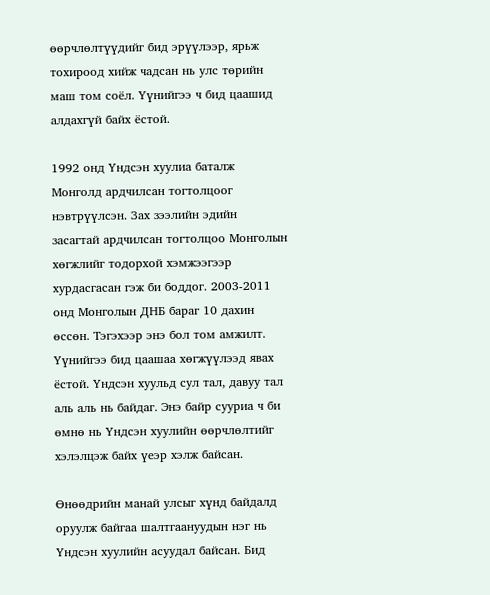өөрчлөлтүүдийг бид эрүүлээр, ярьж тохироод хийж чадсан нь улс төрийн маш том соёл. Үүнийгээ ч бид цаашид алдахгүй байх ёстой.

1992 онд Үндсэн хуулиа баталж Монголд ардчилсан тогтолцоог нэвтрүүлсэн. Зах зээлийн эдийн засагтай ардчилсан тогтолцоо Монголын хөгжлийг тодорхой хэмжээгээр хурдасгасан гэж би боддог. 2003-2011 онд Монголын ДНБ бараг 10 дахин өссөн. Тэгэхээр энэ бол том амжилт. Үүнийгээ бид цаашаа хөгжүүлээд явах ёстой. Үндсэн хуульд сул тал, давуу тал аль аль нь байдаг. Энэ байр сууриа ч би өмнө нь Үндсэн хуулийн өөрчлөлтийг хэлэлцэж байх үеэр хэлж байсан.

Өнөөдрийн манай улсыг хүнд байдалд оруулж байгаа шалтгаануудын нэг нь Үндсэн хуулийн асуудал байсан. Бид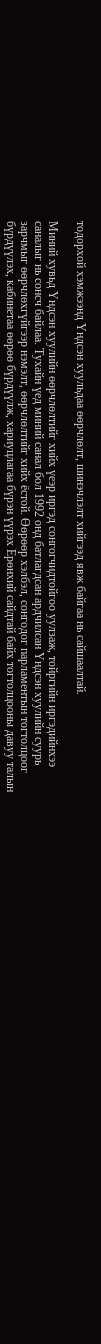тодорхой хэмжээнд Үндсэн хуульдаа өөрчлөлт, шинэчлэлт хийгээд явж байгаа нь сайшаалтай.

Миний хувьд Үндсэн хуулийн өөрчлөлтийг хийх үеэр иргэд сонгогчидтойгоо уулзаж, тойргийн иргэдийнхээ саналыг нь сонсч байлаа. Тухайн үед миний санал бол 1992 онд батлагдсан ардчилсан Үндсэн хуулийн суурь зарчмыг өөрчлөхгүйгээр нэмэлт, өөрчлөлтийг хийх ёстой. Өөрөөр хэлбэл, сонгодог парламентын тогтолцоог бүрдүүлэх, кабинетаа өөрөө бүрдүүлж, хариуцлагаа бүрэн үүрэх Ерөнхий сайдтай байх тогтолцооны давуу талын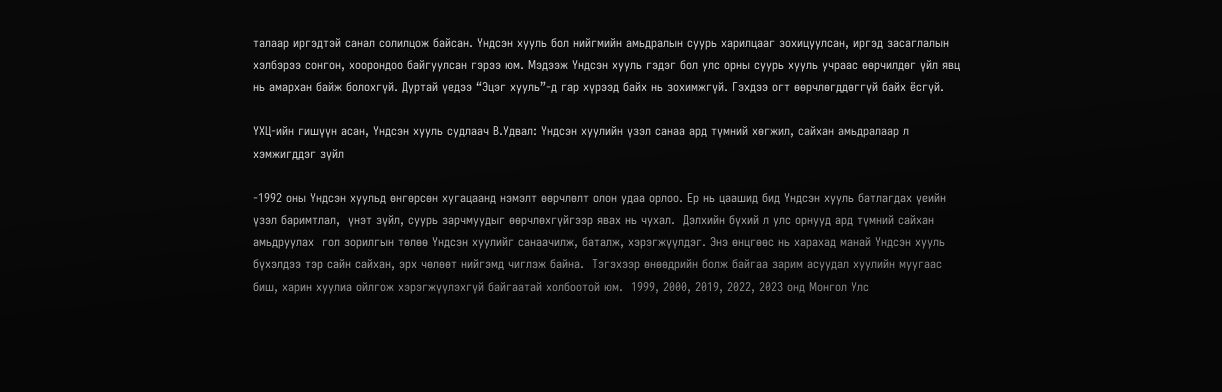талаар иргэдтэй санал солилцож байсан. Үндсэн хууль бол нийгмийн амьдралын суурь харилцааг зохицуулсан, иргэд засаглалын хэлбэрээ сонгон, хоорондоо байгуулсан гэрээ юм. Мэдээж Үндсэн хууль гэдэг бол улс орны суурь хууль учраас өөрчилдөг үйл явц нь амархан байж болохгүй. Дуртай үедээ “Эцэг хууль”-д гар хүрээд байх нь зохимжгүй. Гэхдээ огт өөрчлөгддөггүй байх ёсгүй.

ҮХЦ-ийн гишүүн асан, Үндсэн хууль судлаач В.Удвал: Үндсэн хуулийн үзэл санаа ард түмний хөгжил, сайхан амьдралаар л хэмжигддэг зүйл

-1992 оны Үндсэн хуульд өнгөрсөн хугацаанд нэмэлт өөрчлөлт олон удаа орлоо. Ер нь цаашид бид Үндсэн хууль батлагдах үеийн үзэл баримтлал,  үнэт зүйл, суурь зарчмуудыг өөрчлөхгүйгээр явах нь чухал.  Дэлхийн бүхий л улс орнууд ард түмний сайхан амьдруулах  гол зорилгын төлөө Үндсэн хуулийг санаачилж, баталж, хэрэгжүүлдэг. Энэ өнцгөөс нь харахад манай Үндсэн хууль бүхэлдээ тэр сайн сайхан, эрх чөлөөт нийгэмд чиглэж байна.  Тэгэхээр өнөөдрийн болж байгаа зарим асуудал хуулийн муугаас биш, харин хуулиа ойлгож хэрэгжүүлэхгүй байгаатай холбоотой юм.  1999, 2000, 2019, 2022, 2023 онд Монгол Улс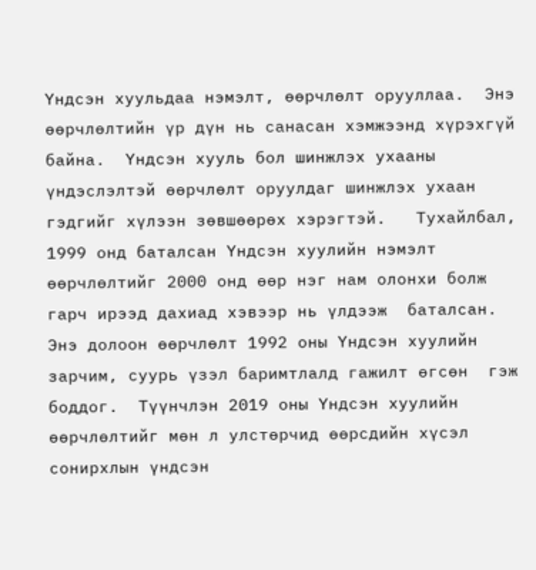Үндсэн хуульдаа нэмэлт, өөрчлөлт орууллаа.  Энэ  өөрчлөлтийн үр дүн нь санасан хэмжээнд хүрэхгүй байна.  Үндсэн хууль бол шинжлэх ухааны үндэслэлтэй өөрчлөлт оруулдаг шинжлэх ухаан гэдгийг хүлээн зөвшөөрөх хэрэгтэй.   Тухайлбал, 1999 онд баталсан Үндсэн хуулийн нэмэлт өөрчлөлтийг 2000 онд өөр нэг нам олонхи болж гарч ирээд дахиад хэвээр нь үлдээж  баталсан. Энэ долоон өөрчлөлт 1992 оны Үндсэн хуулийн зарчим, суурь үзэл баримтлалд гажилт өгсөн  гэж боддог.  Түүнчлэн 2019 оны Үндсэн хуулийн  өөрчлөлтийг мөн л улстөрчид өөрсдийн хүсэл сонирхлын үндсэн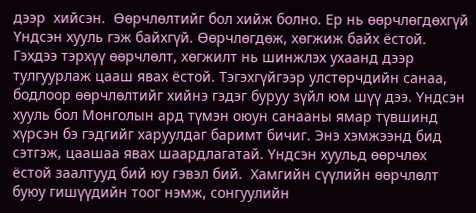дээр  хийсэн.  Өөрчлөлтийг бол хийж болно. Ер нь өөрчлөгдөхгүй Үндсэн хууль гэж байхгүй. Өөрчлөгдөж, хөгжиж байх ёстой.  Гэхдээ тэрхүү өөрчлөлт, хөгжилт нь шинжлэх ухаанд дээр тулгуурлаж цааш явах ёстой. Тэгэхгүйгээр улстөрчдийн санаа, бодлоор өөрчлөлтийг хийнэ гэдэг буруу зүйл юм шүү дээ. Үндсэн хууль бол Монголын ард түмэн оюун санааны ямар түвшинд хүрсэн бэ гэдгийг харуулдаг баримт бичиг. Энэ хэмжээнд бид сэтгэж, цаашаа явах шаардлагатай. Үндсэн хуульд өөрчлөх ёстой заалтууд бий юу гэвэл бий.  Хамгийн сүүлийн өөрчлөлт буюу гишүүдийн тоог нэмж, сонгуулийн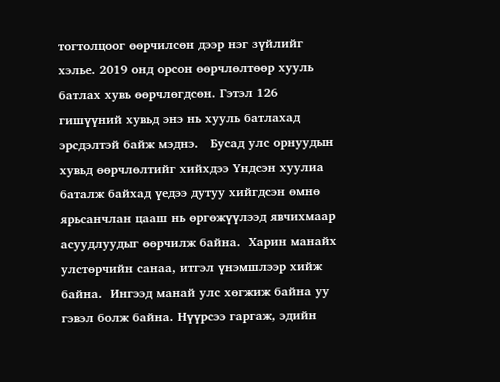тогтолцоог өөрчилсөн дээр нэг зүйлийг хэлье. 2019 онд орсон өөрчлөлтөөр хууль батлах хувь өөрчлөгдсөн. Гэтэл 126 гишүүний хувьд энэ нь хууль батлахад эрсдэлтэй байж мэднэ.   Бусад улс орнуудын хувьд өөрчлөлтийг хийхдээ Үндсэн хуулиа баталж байхад үедээ дутуу хийгдсэн өмнө ярьсанчлан цааш нь өргөжүүлээд явчихмаар асуудлуудыг өөрчилж байна.  Харин манайх улстөрчийн санаа, итгэл үнэмшлээр хийж байна.  Ингээд манай улс хөгжиж байна уу гэвэл болж байна. Нүүрсээ гаргаж, эдийн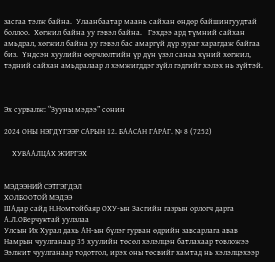засгаа тэлж байна.  Улаанбаатар маань сайхан өндөр байшингуудтай боллоо.  Хөгжил байна уу гэвэл байна.   Гэхдээ ард түмний сайхан амьдрал, хөгжил байна уу гэвэл бас амаргүй дүр зураг харагдаж байгаа биз.  Үндсэн хуулийн өөрчлөлтийн үр дүн үзэл санаа хүний хөгжил, тэдний сайхан амьдралаар л хэмжигддэг зүйл гэдгийг хэлэх нь зүйтэй.



Эх сурвалж: “Зууны мэдээ” сонин

2024 ОНЫ НЭГДҮГЭЭР САРЫН 12. БААСАН ГАРАГ. № 8 (7252)

    ХУВААЛЦАХ ЖИРГЭХ


МЭДЭЭНИЙ СЭТГЭГДЭЛ
ХОЛБООТОЙ МЭДЭЭ
ШАдар сайд Н.Номтойбаяр ОХУ-ын Засгийн газрын орлогч дарга А.Л.ОВерчуктай уулзлаа
Улсын Их Хурал дахь АН-ын бүлэг гурван өдрийн завсарлага авав
Намрын чуулганаар 35 хуулийн төсөл хэлэлцэн батлахаар товложээ
Ээлжит чуулганаар тодотгол, ирэх оны төсвийг хамтад нь хэлэлцэхээр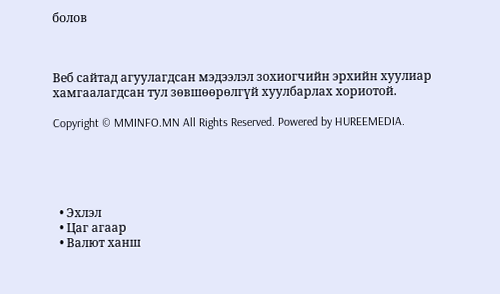болов



Веб сайтад агуулагдсан мэдээлэл зохиогчийн эрхийн хуулиар хамгаалагдсан тул зөвшөөрөлгүй хуулбарлах хориотой.

Copyright © MMINFO.MN All Rights Reserved. Powered by HUREEMEDIA.





  • Эхлэл
  • Цаг агаар
  • Валют ханш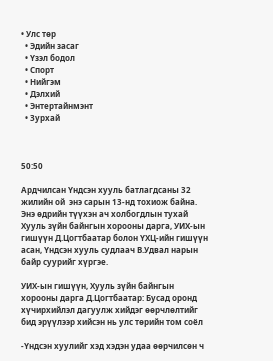• Улс төр
  • Эдийн засаг
  • Үзэл бодол
  • Спорт
  • Нийгэм
  • Дэлхий
  • Энтертайнмэнт
  • Зурхай



50:50

Ардчилсан Үндсэн хууль батлагдсаны 32 жилийн ой  энэ сарын 13-нд тохиож байна.  Энэ өдрийн түүхэн ач холбогдлын тухай Хууль зүйн байнгын хорооны дарга, УИХ-ын гишүүн Д.Цогтбаатар болон ҮХЦ-ийн гишүүн асан, Үндсэн хууль судлаач В.Удвал нарын байр суурийг хүргэе.

УИХ-ын гишүүн, Хууль зүйн байнгын хорооны дарга Д.Цогтбаатар: Бусад оронд хүчирхийлэл дагуулж хийдэг өөрчлөлтийг бид эрүүлээр хийсэн нь улс төрийн том соёл

-Үндсэн хуулийг хэд хэдэн удаа өөрчилсөн ч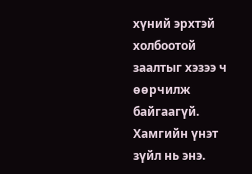хүний эрхтэй холбоотой заалтыг хэзээ ч өөрчилж байгаагүй. Хамгийн үнэт зүйл нь энэ.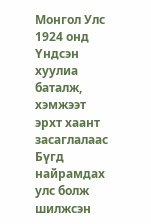Монгол Улс 1924 онд Үндсэн хуулиа баталж, хэмжээт эрхт хаант засаглалаас Бүгд найрамдах улс болж шилжсэн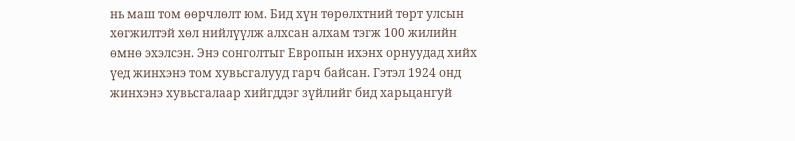нь маш том өөрчлөлт юм. Бид хүн төрөлхтний төрт улсын хөгжилтэй хөл нийлүүлж алхсан алхам тэгж 100 жилийн өмнө эхэлсэн. Энэ сонголтыг Европын ихэнх орнуудад хийх үед жинхэнэ том хувьсгалууд гарч байсан. Гэтэл 1924 онд жинхэнэ хувьсгалаар хийгддэг зүйлийг бид харьцангуй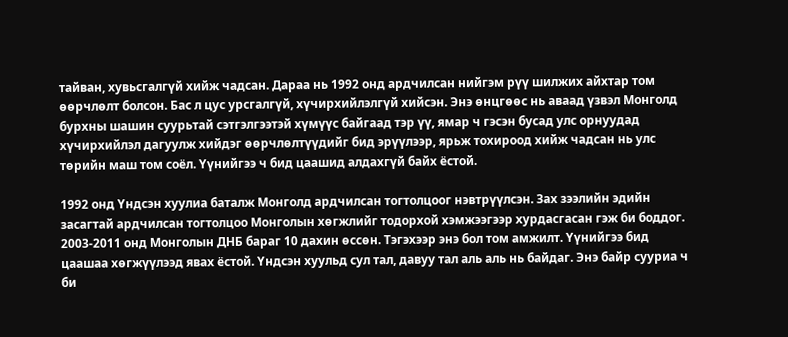тайван, хувьсгалгүй хийж чадсан. Дараа нь 1992 онд ардчилсан нийгэм рүү шилжих айхтар том өөрчлөлт болсон. Бас л цус урсгалгүй, хүчирхийлэлгүй хийсэн. Энэ өнцгөөс нь аваад үзвэл Монголд бурхны шашин суурьтай сэтгэлгээтэй хүмүүс байгаад тэр үү, ямар ч гэсэн бусад улс орнуудад хүчирхийлэл дагуулж хийдэг өөрчлөлтүүдийг бид эрүүлээр, ярьж тохироод хийж чадсан нь улс төрийн маш том соёл. Үүнийгээ ч бид цаашид алдахгүй байх ёстой.

1992 онд Үндсэн хуулиа баталж Монголд ардчилсан тогтолцоог нэвтрүүлсэн. Зах зээлийн эдийн засагтай ардчилсан тогтолцоо Монголын хөгжлийг тодорхой хэмжээгээр хурдасгасан гэж би боддог. 2003-2011 онд Монголын ДНБ бараг 10 дахин өссөн. Тэгэхээр энэ бол том амжилт. Үүнийгээ бид цаашаа хөгжүүлээд явах ёстой. Үндсэн хуульд сул тал, давуу тал аль аль нь байдаг. Энэ байр сууриа ч би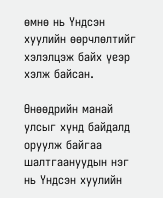өмнө нь Үндсэн хуулийн өөрчлөлтийг хэлэлцэж байх үеэр хэлж байсан.

Өнөөдрийн манай улсыг хүнд байдалд оруулж байгаа шалтгаануудын нэг нь Үндсэн хуулийн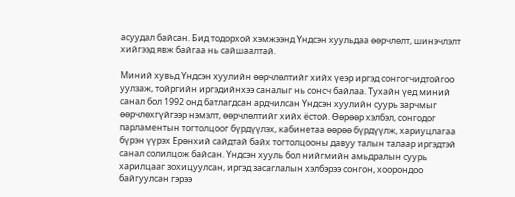асуудал байсан. Бид тодорхой хэмжээнд Үндсэн хуульдаа өөрчлөлт, шинэчлэлт хийгээд явж байгаа нь сайшаалтай.

Миний хувьд Үндсэн хуулийн өөрчлөлтийг хийх үеэр иргэд сонгогчидтойгоо уулзаж, тойргийн иргэдийнхээ саналыг нь сонсч байлаа. Тухайн үед миний санал бол 1992 онд батлагдсан ардчилсан Үндсэн хуулийн суурь зарчмыг өөрчлөхгүйгээр нэмэлт, өөрчлөлтийг хийх ёстой. Өөрөөр хэлбэл, сонгодог парламентын тогтолцоог бүрдүүлэх, кабинетаа өөрөө бүрдүүлж, хариуцлагаа бүрэн үүрэх Ерөнхий сайдтай байх тогтолцооны давуу талын талаар иргэдтэй санал солилцож байсан. Үндсэн хууль бол нийгмийн амьдралын суурь харилцааг зохицуулсан, иргэд засаглалын хэлбэрээ сонгон, хоорондоо байгуулсан гэрээ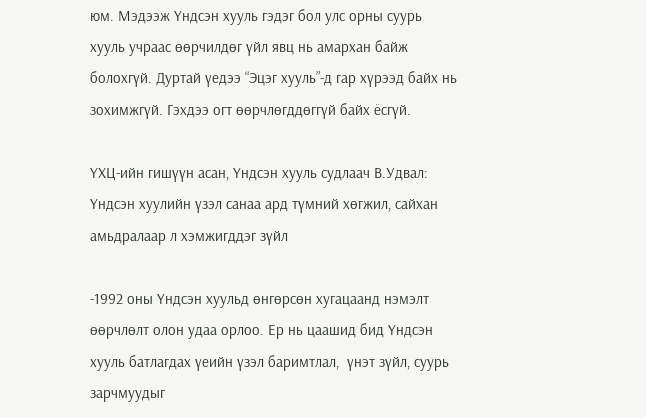юм. Мэдээж Үндсэн хууль гэдэг бол улс орны суурь хууль учраас өөрчилдөг үйл явц нь амархан байж болохгүй. Дуртай үедээ “Эцэг хууль”-д гар хүрээд байх нь зохимжгүй. Гэхдээ огт өөрчлөгддөггүй байх ёсгүй.

ҮХЦ-ийн гишүүн асан, Үндсэн хууль судлаач В.Удвал: Үндсэн хуулийн үзэл санаа ард түмний хөгжил, сайхан амьдралаар л хэмжигддэг зүйл

-1992 оны Үндсэн хуульд өнгөрсөн хугацаанд нэмэлт өөрчлөлт олон удаа орлоо. Ер нь цаашид бид Үндсэн хууль батлагдах үеийн үзэл баримтлал,  үнэт зүйл, суурь зарчмуудыг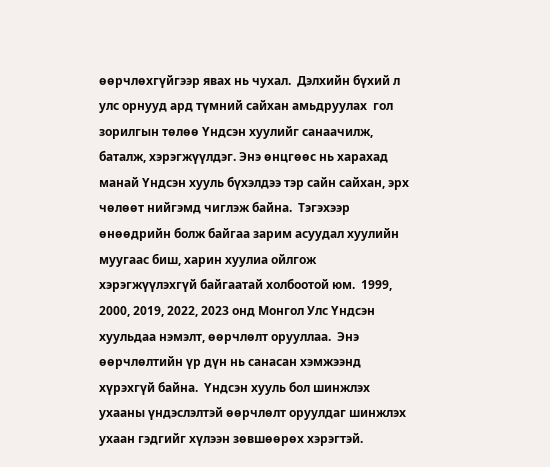өөрчлөхгүйгээр явах нь чухал.  Дэлхийн бүхий л улс орнууд ард түмний сайхан амьдруулах  гол зорилгын төлөө Үндсэн хуулийг санаачилж, баталж, хэрэгжүүлдэг. Энэ өнцгөөс нь харахад манай Үндсэн хууль бүхэлдээ тэр сайн сайхан, эрх чөлөөт нийгэмд чиглэж байна.  Тэгэхээр өнөөдрийн болж байгаа зарим асуудал хуулийн муугаас биш, харин хуулиа ойлгож хэрэгжүүлэхгүй байгаатай холбоотой юм.  1999, 2000, 2019, 2022, 2023 онд Монгол Улс Үндсэн хуульдаа нэмэлт, өөрчлөлт орууллаа.  Энэ  өөрчлөлтийн үр дүн нь санасан хэмжээнд хүрэхгүй байна.  Үндсэн хууль бол шинжлэх ухааны үндэслэлтэй өөрчлөлт оруулдаг шинжлэх ухаан гэдгийг хүлээн зөвшөөрөх хэрэгтэй.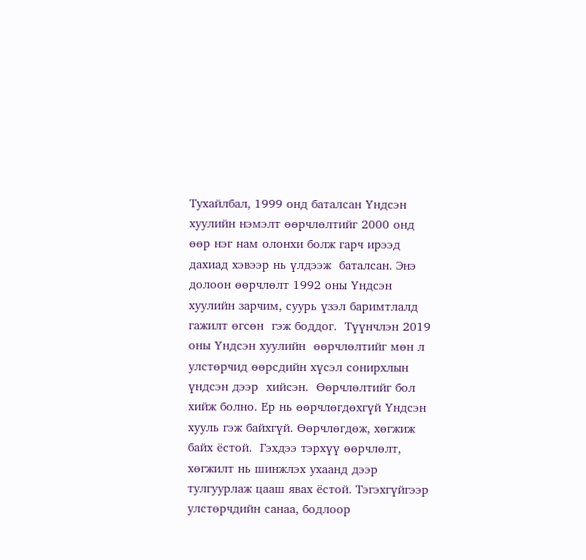Тухайлбал, 1999 онд баталсан Үндсэн хуулийн нэмэлт өөрчлөлтийг 2000 онд өөр нэг нам олонхи болж гарч ирээд дахиад хэвээр нь үлдээж  баталсан. Энэ долоон өөрчлөлт 1992 оны Үндсэн хуулийн зарчим, суурь үзэл баримтлалд гажилт өгсөн  гэж боддог.  Түүнчлэн 2019 оны Үндсэн хуулийн  өөрчлөлтийг мөн л улстөрчид өөрсдийн хүсэл сонирхлын үндсэн дээр  хийсэн.  Өөрчлөлтийг бол хийж болно. Ер нь өөрчлөгдөхгүй Үндсэн хууль гэж байхгүй. Өөрчлөгдөж, хөгжиж байх ёстой.  Гэхдээ тэрхүү өөрчлөлт, хөгжилт нь шинжлэх ухаанд дээр тулгуурлаж цааш явах ёстой. Тэгэхгүйгээр улстөрчдийн санаа, бодлоор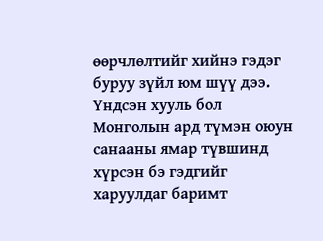өөрчлөлтийг хийнэ гэдэг буруу зүйл юм шүү дээ. Үндсэн хууль бол Монголын ард түмэн оюун санааны ямар түвшинд хүрсэн бэ гэдгийг харуулдаг баримт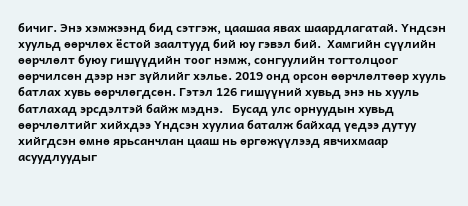бичиг. Энэ хэмжээнд бид сэтгэж, цаашаа явах шаардлагатай. Үндсэн хуульд өөрчлөх ёстой заалтууд бий юу гэвэл бий.  Хамгийн сүүлийн өөрчлөлт буюу гишүүдийн тоог нэмж, сонгуулийн тогтолцоог өөрчилсөн дээр нэг зүйлийг хэлье. 2019 онд орсон өөрчлөлтөөр хууль батлах хувь өөрчлөгдсөн. Гэтэл 126 гишүүний хувьд энэ нь хууль батлахад эрсдэлтэй байж мэднэ.   Бусад улс орнуудын хувьд өөрчлөлтийг хийхдээ Үндсэн хуулиа баталж байхад үедээ дутуу хийгдсэн өмнө ярьсанчлан цааш нь өргөжүүлээд явчихмаар асуудлуудыг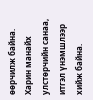өөрчилж байна.  Харин манайх улстөрчийн санаа, итгэл үнэмшлээр хийж байна.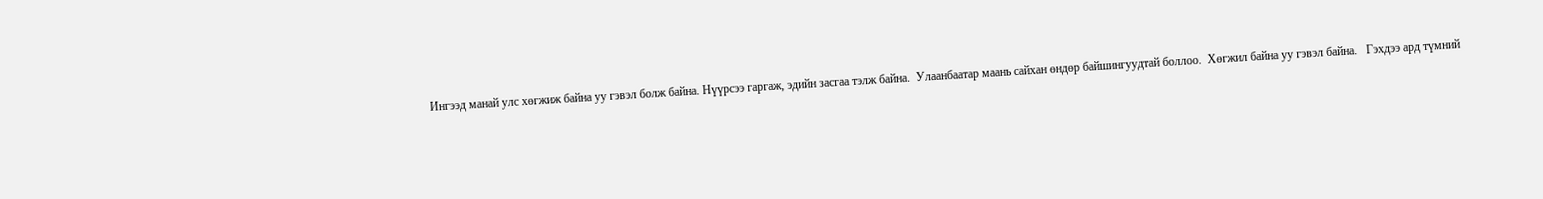Ингээд манай улс хөгжиж байна уу гэвэл болж байна. Нүүрсээ гаргаж, эдийн засгаа тэлж байна.  Улаанбаатар маань сайхан өндөр байшингуудтай боллоо.  Хөгжил байна уу гэвэл байна.   Гэхдээ ард түмний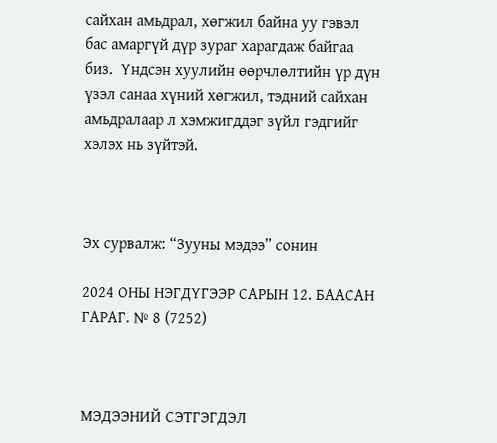сайхан амьдрал, хөгжил байна уу гэвэл бас амаргүй дүр зураг харагдаж байгаа биз.  Үндсэн хуулийн өөрчлөлтийн үр дүн үзэл санаа хүний хөгжил, тэдний сайхан амьдралаар л хэмжигддэг зүйл гэдгийг хэлэх нь зүйтэй.



Эх сурвалж: “Зууны мэдээ” сонин

2024 ОНЫ НЭГДҮГЭЭР САРЫН 12. БААСАН ГАРАГ. № 8 (7252)



МЭДЭЭНИЙ СЭТГЭГДЭЛ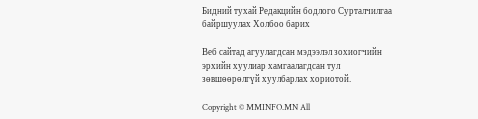Бидний тухай Редакцийн бодлого Сурталчилгаа байршуулах Холбоо барих

Веб сайтад агуулагдсан мэдээлэл зохиогчийн эрхийн хуулиар хамгаалагдсан тул зөвшөөрөлгүй хуулбарлах хориотой.

Copyright © MMINFO.MN All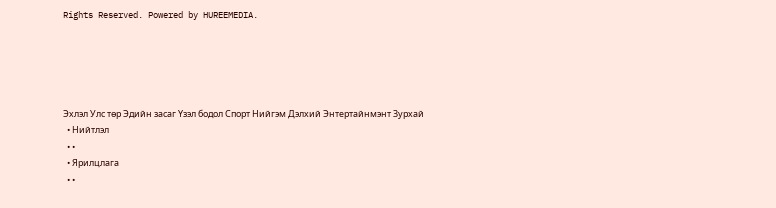Rights Reserved. Powered by HUREEMEDIA.





Эхлэл Улс төр Эдийн засаг Үзэл бодол Спорт Нийгэм Дэлхий Энтертайнмэнт Зурхай
  • Нийтлэл
  • •
  • Ярилцлага
  • •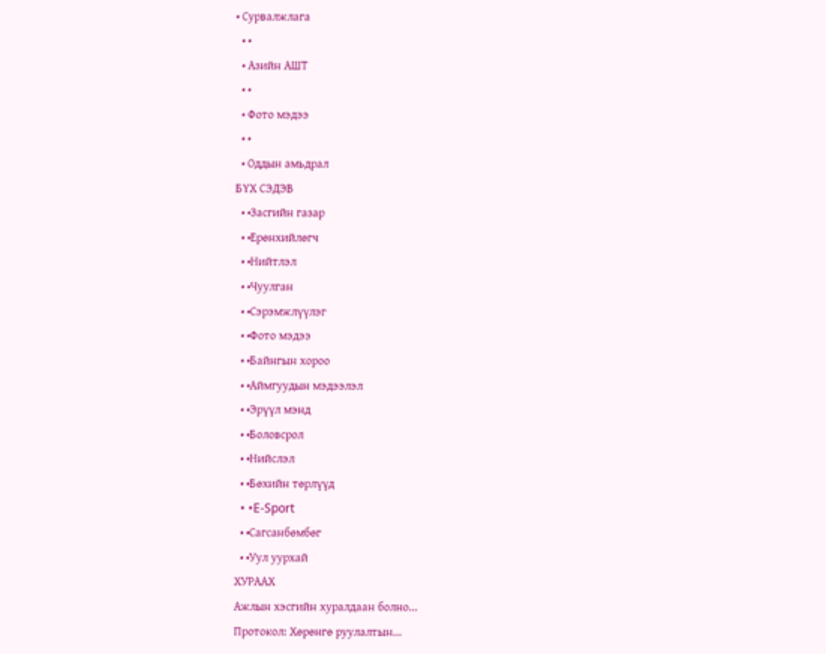• Сурвалжлага
  • •
  • Азийн АШТ
  • •
  • Фото мэдээ
  • •
  • Оддын амьдрал
БҮХ СЭДЭВ
  • •Засгийн газар
  • •Ерөнхийлөгч
  • •Нийтлэл
  • •Чуулган
  • •Сэрэмжлүүлэг
  • •Фото мэдээ
  • •Байнгын хороо
  • •Аймгуудын мэдээлэл
  • •Эрүүл мэнд
  • •Боловсрол
  • •Нийслэл
  • •Бөхийн төрлүүд
  • •E-Sport
  • •Сагсанбөмбөг
  • •Уул уурхай
ХУРААХ
Ажлын хэсгийн хуралдаан болно...
Протокол: Хөрөнгө руулалтын...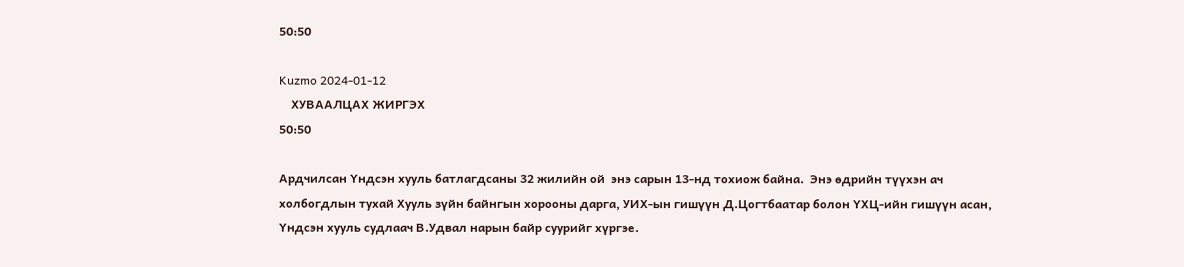50:50

Kuzmo 2024-01-12
    ХУВААЛЦАХ ЖИРГЭХ
50:50

Ардчилсан Үндсэн хууль батлагдсаны 32 жилийн ой  энэ сарын 13-нд тохиож байна.  Энэ өдрийн түүхэн ач холбогдлын тухай Хууль зүйн байнгын хорооны дарга, УИХ-ын гишүүн Д.Цогтбаатар болон ҮХЦ-ийн гишүүн асан, Үндсэн хууль судлаач В.Удвал нарын байр суурийг хүргэе.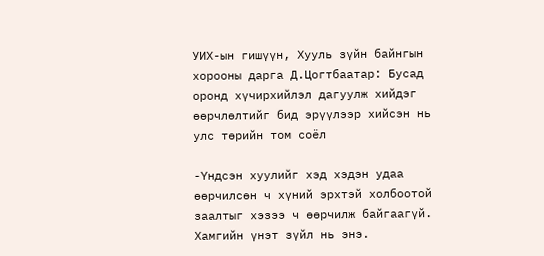УИХ-ын гишүүн, Хууль зүйн байнгын хорооны дарга Д.Цогтбаатар: Бусад оронд хүчирхийлэл дагуулж хийдэг өөрчлөлтийг бид эрүүлээр хийсэн нь улс төрийн том соёл

-Үндсэн хуулийг хэд хэдэн удаа өөрчилсөн ч хүний эрхтэй холбоотой заалтыг хэзээ ч өөрчилж байгаагүй. Хамгийн үнэт зүйл нь энэ.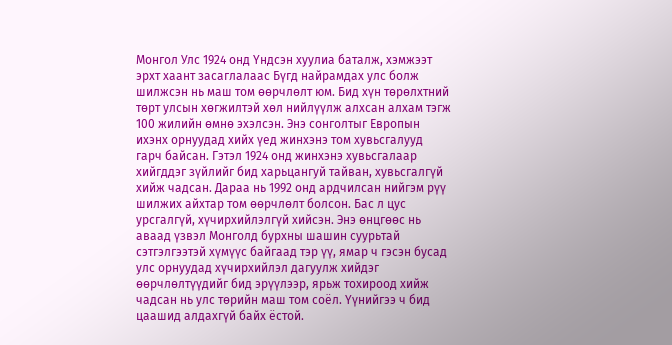Монгол Улс 1924 онд Үндсэн хуулиа баталж, хэмжээт эрхт хаант засаглалаас Бүгд найрамдах улс болж шилжсэн нь маш том өөрчлөлт юм. Бид хүн төрөлхтний төрт улсын хөгжилтэй хөл нийлүүлж алхсан алхам тэгж 100 жилийн өмнө эхэлсэн. Энэ сонголтыг Европын ихэнх орнуудад хийх үед жинхэнэ том хувьсгалууд гарч байсан. Гэтэл 1924 онд жинхэнэ хувьсгалаар хийгддэг зүйлийг бид харьцангуй тайван, хувьсгалгүй хийж чадсан. Дараа нь 1992 онд ардчилсан нийгэм рүү шилжих айхтар том өөрчлөлт болсон. Бас л цус урсгалгүй, хүчирхийлэлгүй хийсэн. Энэ өнцгөөс нь аваад үзвэл Монголд бурхны шашин суурьтай сэтгэлгээтэй хүмүүс байгаад тэр үү, ямар ч гэсэн бусад улс орнуудад хүчирхийлэл дагуулж хийдэг өөрчлөлтүүдийг бид эрүүлээр, ярьж тохироод хийж чадсан нь улс төрийн маш том соёл. Үүнийгээ ч бид цаашид алдахгүй байх ёстой.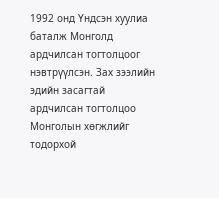1992 онд Үндсэн хуулиа баталж Монголд ардчилсан тогтолцоог нэвтрүүлсэн. Зах зээлийн эдийн засагтай ардчилсан тогтолцоо Монголын хөгжлийг тодорхой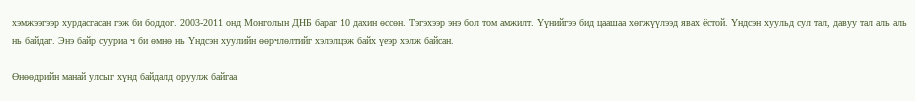хэмжээгээр хурдасгасан гэж би боддог. 2003-2011 онд Монголын ДНБ бараг 10 дахин өссөн. Тэгэхээр энэ бол том амжилт. Үүнийгээ бид цаашаа хөгжүүлээд явах ёстой. Үндсэн хуульд сул тал, давуу тал аль аль нь байдаг. Энэ байр сууриа ч би өмнө нь Үндсэн хуулийн өөрчлөлтийг хэлэлцэж байх үеэр хэлж байсан.

Өнөөдрийн манай улсыг хүнд байдалд оруулж байгаа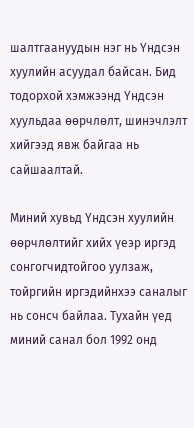шалтгаануудын нэг нь Үндсэн хуулийн асуудал байсан. Бид тодорхой хэмжээнд Үндсэн хуульдаа өөрчлөлт, шинэчлэлт хийгээд явж байгаа нь сайшаалтай.

Миний хувьд Үндсэн хуулийн өөрчлөлтийг хийх үеэр иргэд сонгогчидтойгоо уулзаж, тойргийн иргэдийнхээ саналыг нь сонсч байлаа. Тухайн үед миний санал бол 1992 онд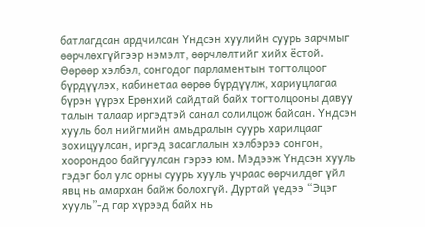батлагдсан ардчилсан Үндсэн хуулийн суурь зарчмыг өөрчлөхгүйгээр нэмэлт, өөрчлөлтийг хийх ёстой. Өөрөөр хэлбэл, сонгодог парламентын тогтолцоог бүрдүүлэх, кабинетаа өөрөө бүрдүүлж, хариуцлагаа бүрэн үүрэх Ерөнхий сайдтай байх тогтолцооны давуу талын талаар иргэдтэй санал солилцож байсан. Үндсэн хууль бол нийгмийн амьдралын суурь харилцааг зохицуулсан, иргэд засаглалын хэлбэрээ сонгон, хоорондоо байгуулсан гэрээ юм. Мэдээж Үндсэн хууль гэдэг бол улс орны суурь хууль учраас өөрчилдөг үйл явц нь амархан байж болохгүй. Дуртай үедээ “Эцэг хууль”-д гар хүрээд байх нь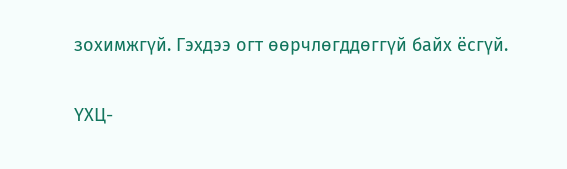зохимжгүй. Гэхдээ огт өөрчлөгддөггүй байх ёсгүй.

ҮХЦ-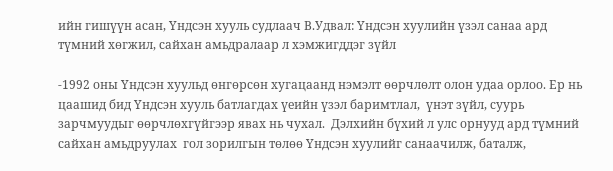ийн гишүүн асан, Үндсэн хууль судлаач В.Удвал: Үндсэн хуулийн үзэл санаа ард түмний хөгжил, сайхан амьдралаар л хэмжигддэг зүйл

-1992 оны Үндсэн хуульд өнгөрсөн хугацаанд нэмэлт өөрчлөлт олон удаа орлоо. Ер нь цаашид бид Үндсэн хууль батлагдах үеийн үзэл баримтлал,  үнэт зүйл, суурь зарчмуудыг өөрчлөхгүйгээр явах нь чухал.  Дэлхийн бүхий л улс орнууд ард түмний сайхан амьдруулах  гол зорилгын төлөө Үндсэн хуулийг санаачилж, баталж,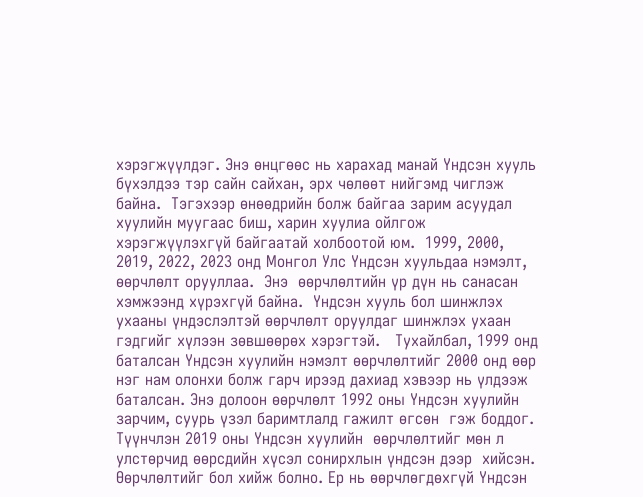хэрэгжүүлдэг. Энэ өнцгөөс нь харахад манай Үндсэн хууль бүхэлдээ тэр сайн сайхан, эрх чөлөөт нийгэмд чиглэж байна.  Тэгэхээр өнөөдрийн болж байгаа зарим асуудал хуулийн муугаас биш, харин хуулиа ойлгож хэрэгжүүлэхгүй байгаатай холбоотой юм.  1999, 2000, 2019, 2022, 2023 онд Монгол Улс Үндсэн хуульдаа нэмэлт, өөрчлөлт орууллаа.  Энэ  өөрчлөлтийн үр дүн нь санасан хэмжээнд хүрэхгүй байна.  Үндсэн хууль бол шинжлэх ухааны үндэслэлтэй өөрчлөлт оруулдаг шинжлэх ухаан гэдгийг хүлээн зөвшөөрөх хэрэгтэй.   Тухайлбал, 1999 онд баталсан Үндсэн хуулийн нэмэлт өөрчлөлтийг 2000 онд өөр нэг нам олонхи болж гарч ирээд дахиад хэвээр нь үлдээж  баталсан. Энэ долоон өөрчлөлт 1992 оны Үндсэн хуулийн зарчим, суурь үзэл баримтлалд гажилт өгсөн  гэж боддог.  Түүнчлэн 2019 оны Үндсэн хуулийн  өөрчлөлтийг мөн л улстөрчид өөрсдийн хүсэл сонирхлын үндсэн дээр  хийсэн.  Өөрчлөлтийг бол хийж болно. Ер нь өөрчлөгдөхгүй Үндсэн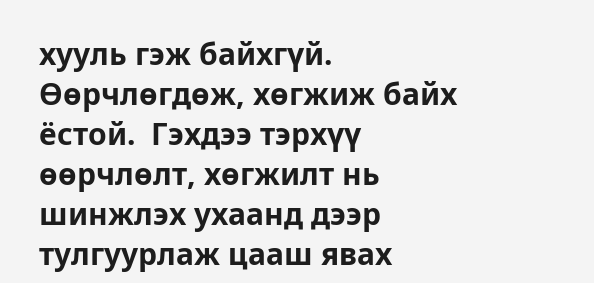хууль гэж байхгүй. Өөрчлөгдөж, хөгжиж байх ёстой.  Гэхдээ тэрхүү өөрчлөлт, хөгжилт нь шинжлэх ухаанд дээр тулгуурлаж цааш явах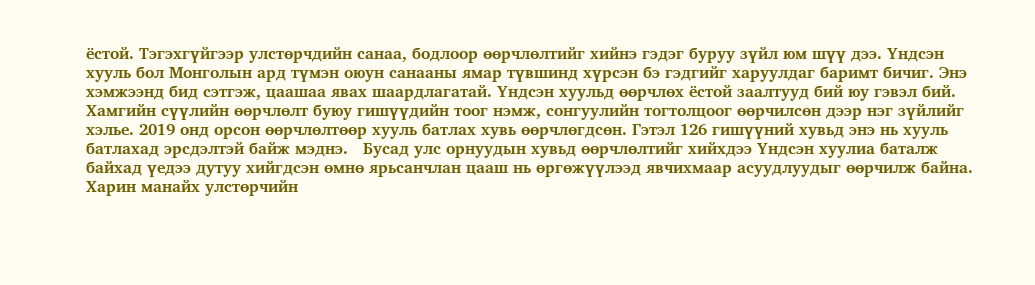ёстой. Тэгэхгүйгээр улстөрчдийн санаа, бодлоор өөрчлөлтийг хийнэ гэдэг буруу зүйл юм шүү дээ. Үндсэн хууль бол Монголын ард түмэн оюун санааны ямар түвшинд хүрсэн бэ гэдгийг харуулдаг баримт бичиг. Энэ хэмжээнд бид сэтгэж, цаашаа явах шаардлагатай. Үндсэн хуульд өөрчлөх ёстой заалтууд бий юу гэвэл бий.  Хамгийн сүүлийн өөрчлөлт буюу гишүүдийн тоог нэмж, сонгуулийн тогтолцоог өөрчилсөн дээр нэг зүйлийг хэлье. 2019 онд орсон өөрчлөлтөөр хууль батлах хувь өөрчлөгдсөн. Гэтэл 126 гишүүний хувьд энэ нь хууль батлахад эрсдэлтэй байж мэднэ.   Бусад улс орнуудын хувьд өөрчлөлтийг хийхдээ Үндсэн хуулиа баталж байхад үедээ дутуу хийгдсэн өмнө ярьсанчлан цааш нь өргөжүүлээд явчихмаар асуудлуудыг өөрчилж байна.  Харин манайх улстөрчийн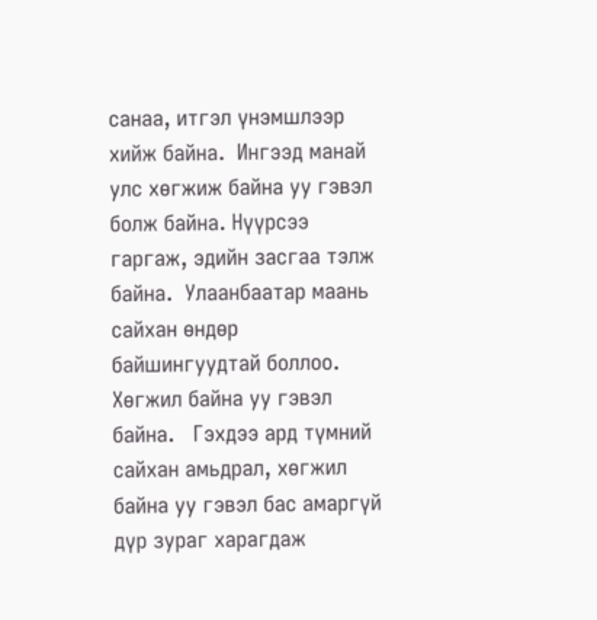санаа, итгэл үнэмшлээр хийж байна.  Ингээд манай улс хөгжиж байна уу гэвэл болж байна. Нүүрсээ гаргаж, эдийн засгаа тэлж байна.  Улаанбаатар маань сайхан өндөр байшингуудтай боллоо.  Хөгжил байна уу гэвэл байна.   Гэхдээ ард түмний сайхан амьдрал, хөгжил байна уу гэвэл бас амаргүй дүр зураг харагдаж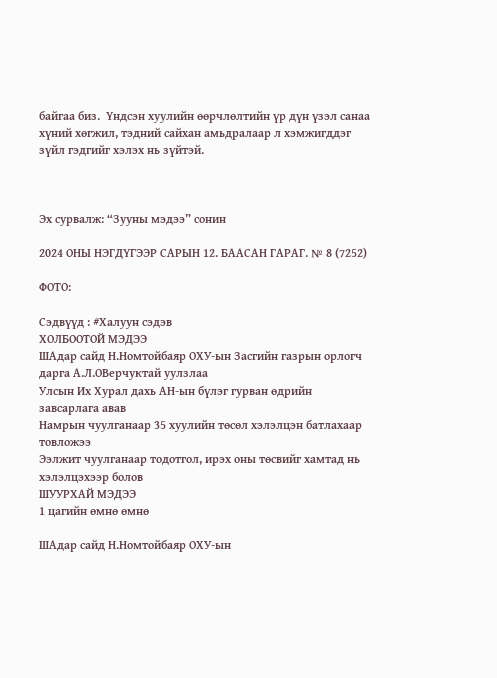байгаа биз.  Үндсэн хуулийн өөрчлөлтийн үр дүн үзэл санаа хүний хөгжил, тэдний сайхан амьдралаар л хэмжигддэг зүйл гэдгийг хэлэх нь зүйтэй.



Эх сурвалж: “Зууны мэдээ” сонин

2024 ОНЫ НЭГДҮГЭЭР САРЫН 12. БААСАН ГАРАГ. № 8 (7252)

ФОТО:

Сэдвүүд : #Халуун сэдэв
ХОЛБООТОЙ МЭДЭЭ
ШАдар сайд Н.Номтойбаяр ОХУ-ын Засгийн газрын орлогч дарга А.Л.ОВерчуктай уулзлаа
Улсын Их Хурал дахь АН-ын бүлэг гурван өдрийн завсарлага авав
Намрын чуулганаар 35 хуулийн төсөл хэлэлцэн батлахаар товложээ
Ээлжит чуулганаар тодотгол, ирэх оны төсвийг хамтад нь хэлэлцэхээр болов
ШУУРХАЙ МЭДЭЭ
1 цагийн өмнө өмнө

ШАдар сайд Н.Номтойбаяр ОХУ-ын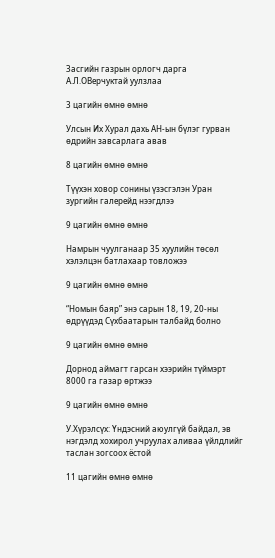Засгийн газрын орлогч дарга А.Л.ОВерчуктай уулзлаа

3 цагийн өмнө өмнө

Улсын Их Хурал дахь АН-ын бүлэг гурван өдрийн завсарлага авав

8 цагийн өмнө өмнө

Түүхэн ховор сонины үзэсгэлэн Уран зургийн галерейд нээгдлээ

9 цагийн өмнө өмнө

Намрын чуулганаар 35 хуулийн төсөл хэлэлцэн батлахаар товложээ

9 цагийн өмнө өмнө

“Номын баяр” энэ сарын 18, 19, 20-ны өдрүүдэд Сүхбаатарын талбайд болно

9 цагийн өмнө өмнө

Дорнод аймагт гарсан хээрийн түймэрт 8000 га газар өртжээ

9 цагийн өмнө өмнө

У.Хүрэлсүх: Үндэсний аюулгүй байдал, эв нэгдэлд хохирол учруулах аливаа үйлдлийг таслан зогсоох ёстой

11 цагийн өмнө өмнө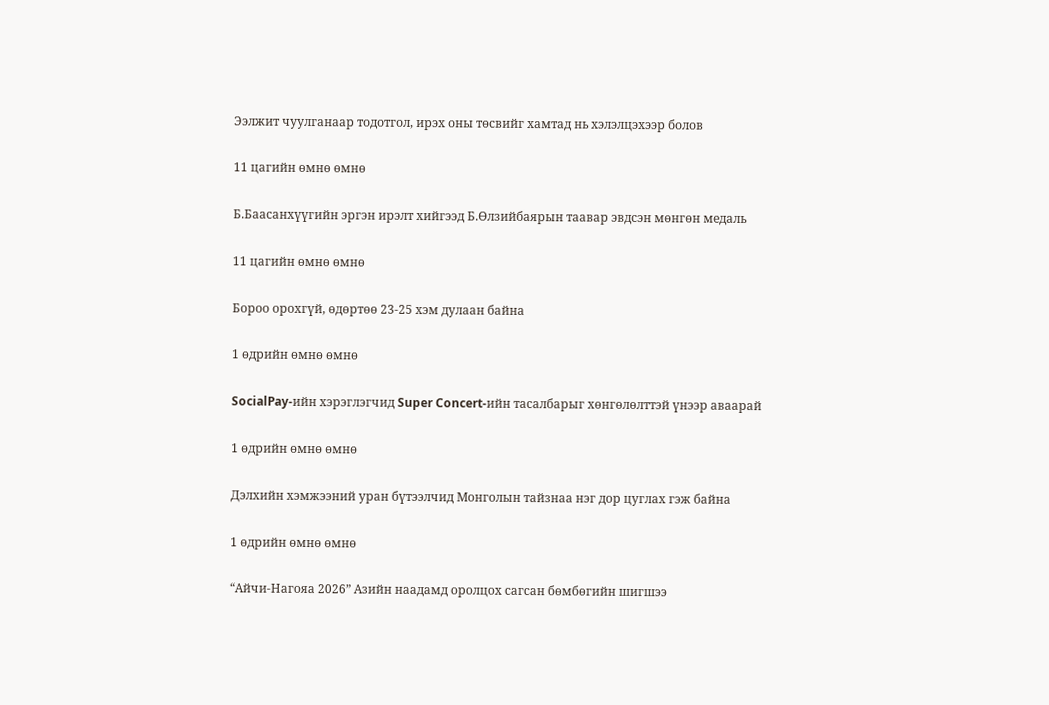Ээлжит чуулганаар тодотгол, ирэх оны төсвийг хамтад нь хэлэлцэхээр болов

11 цагийн өмнө өмнө

Б.Баасанхүүгийн эргэн ирэлт хийгээд Б.Өлзийбаярын таавар эвдсэн мөнгөн медаль

11 цагийн өмнө өмнө

Бороо орохгүй, өдөртөө 23-25 хэм дулаан байна

1 өдрийн өмнө өмнө

SocialPay-ийн хэрэглэгчид Super Concert-ийн тасалбарыг хөнгөлөлттэй үнээр аваарай

1 өдрийн өмнө өмнө

Дэлхийн хэмжээний уран бүтээлчид Монголын тайзнаа нэг дор цуглах гэж байна

1 өдрийн өмнө өмнө

“Айчи-Нагояа 2026” Азийн наадамд оролцох сагсан бөмбөгийн шигшээ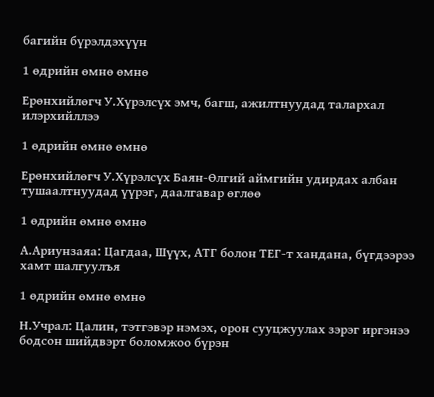багийн бүрэлдэхүүн

1 өдрийн өмнө өмнө

Ерөнхийлөгч У.Хүрэлсүх эмч, багш, ажилтнуудад талархал илэрхийллээ

1 өдрийн өмнө өмнө

Ерөнхийлөгч У.Хүрэлсүх Баян-Өлгий аймгийн удирдах албан тушаалтнуудад үүрэг, даалгавар өглөө

1 өдрийн өмнө өмнө

А.Ариунзаяа: Цагдаа, Шүүх, АТГ болон ТЕГ-т хандана, бүгдээрээ хамт шалгуулъя

1 өдрийн өмнө өмнө

Н.Учрал: Цалин, тэтгэвэр нэмэх, орон сууцжуулах зэрэг иргэнээ бодсон шийдвэрт боломжоо бүрэн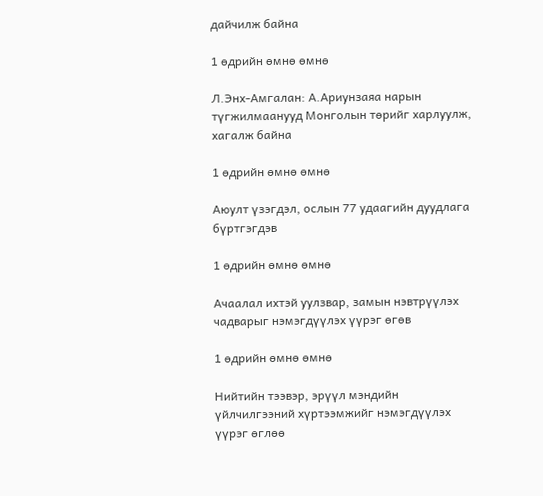дайчилж байна

1 өдрийн өмнө өмнө

Л.Энх-Амгалан: А.Ариунзаяа нарын түгжилмаанууд Монголын төрийг харлуулж, хагалж байна

1 өдрийн өмнө өмнө

Аюулт үзэгдэл, ослын 77 удаагийн дуудлага бүртгэгдэв

1 өдрийн өмнө өмнө

Ачаалал ихтэй уулзвар, замын нэвтрүүлэх чадварыг нэмэгдүүлэх үүрэг өгөв

1 өдрийн өмнө өмнө

Нийтийн тээвэр, эрүүл мэндийн үйлчилгээний хүртээмжийг нэмэгдүүлэх үүрэг өглөө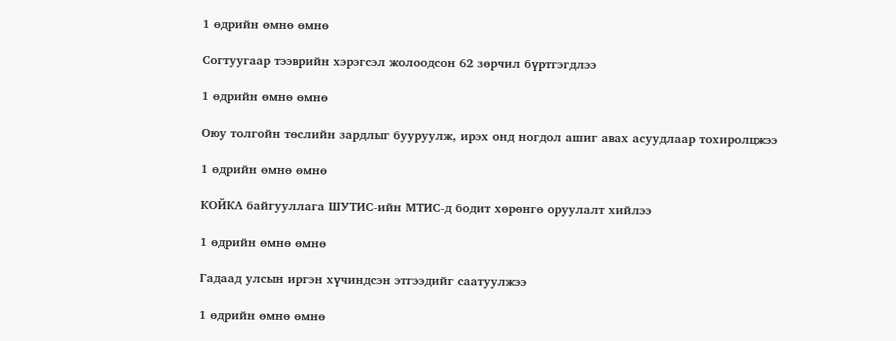1 өдрийн өмнө өмнө

Согтуугаар тээврийн хэрэгсэл жолоодсон 62 зөрчил бүртгэгдлээ

1 өдрийн өмнө өмнө

Оюу толгойн төслийн зардлыг бууруулж, ирэх онд ногдол ашиг авах асуудлаар тохиролцжээ

1 өдрийн өмнө өмнө

КОЙКА байгууллага ШУТИС-ийн МТИС-д бодит хөрөнгө оруулалт хийлээ

1 өдрийн өмнө өмнө

Гадаад улсын иргэн хүчиндсэн этгээдийг саатуулжээ

1 өдрийн өмнө өмнө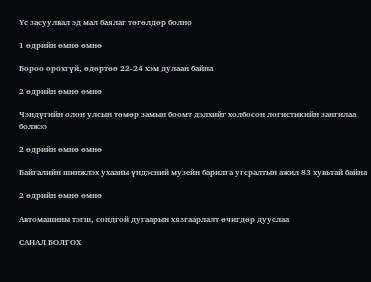Үс засуулвал эд мал баялаг төгөлдөр болно

1 өдрийн өмнө өмнө

Бороо орохгүй, өдөртөө 22-24 хэм дулаан байна

2 өдрийн өмнө өмнө

Чэндүгийн олон улсын төмөр замын боомт дэлхийг холбосон логистикийн зангилаа болжээ

2 өдрийн өмнө өмнө

Байгалийн шинжлэх ухааны үндэсний музейн барилга угсралтын ажил 83 хувьтай байна

2 өдрийн өмнө өмнө

Автомашины тэгш, сондгой дугаарын хязгаарлалт өчигдөр дууслаа

САНАЛ БОЛГОХ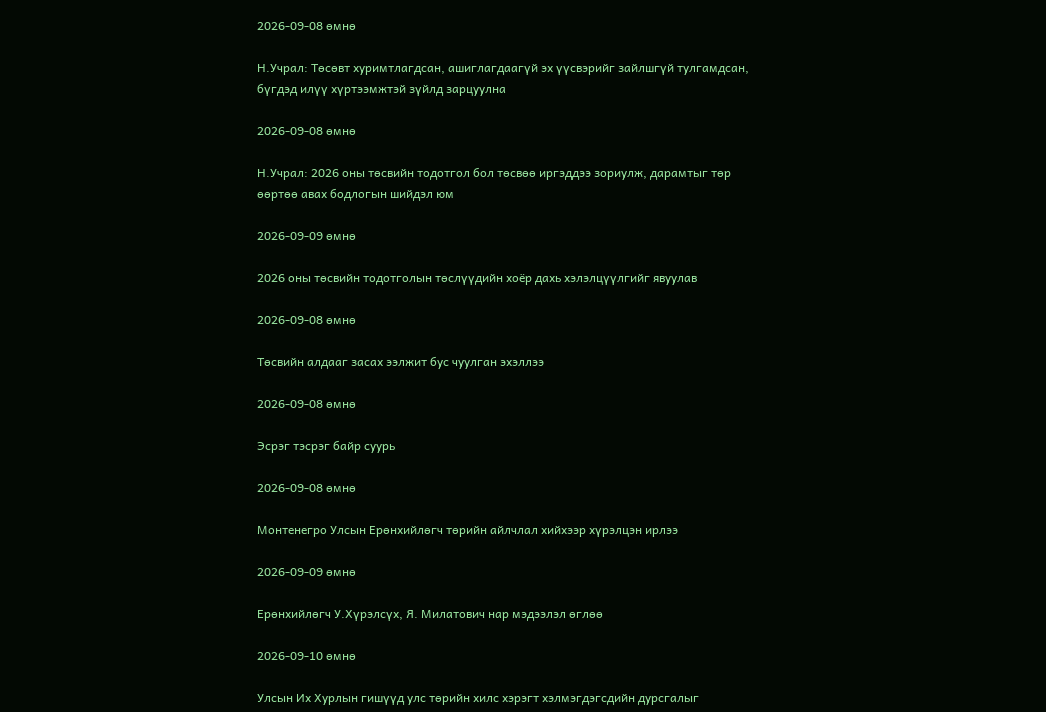2026-09-08 өмнө

Н.Учрал: Төсөвт хуримтлагдсан, ашиглагдаагүй эх үүсвэрийг зайлшгүй тулгамдсан, бүгдэд илүү хүртээмжтэй зүйлд зарцуулна

2026-09-08 өмнө

Н.Учрал: 2026 оны төсвийн тодотгол бол төсвөө иргэддээ зориулж, дарамтыг төр өөртөө авах бодлогын шийдэл юм

2026-09-09 өмнө

2026 оны төсвийн тодотголын төслүүдийн хоёр дахь хэлэлцүүлгийг явуулав

2026-09-08 өмнө

Төсвийн алдааг засах ээлжит бус чуулган эхэллээ

2026-09-08 өмнө

Эсрэг тэсрэг байр суурь

2026-09-08 өмнө

Монтенегро Улсын Ерөнхийлөгч төрийн айлчлал хийхээр хүрэлцэн ирлээ

2026-09-09 өмнө

Ерөнхийлөгч У.Хүрэлсүх, Я. Милатович нар мэдээлэл өглөө

2026-09-10 өмнө

Улсын Их Хурлын гишүүд улс төрийн хилс хэрэгт хэлмэгдэгсдийн дурсгалыг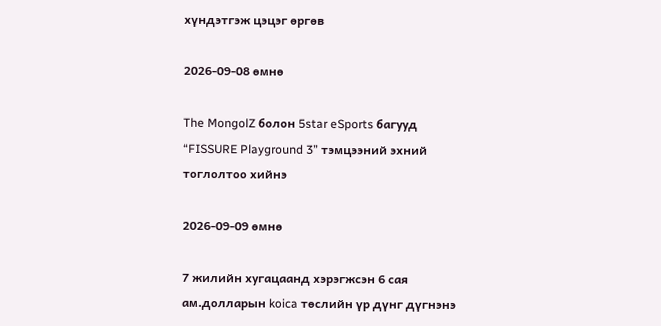хүндэтгэж цэцэг өргөв

2026-09-08 өмнө

The MongolZ болон 5star eSports багууд “FISSURE Playground 3” тэмцээний эхний тоглолтоо хийнэ

2026-09-09 өмнө

7 жилийн хугацаанд хэрэгжсэн 6 сая ам.долларын koica төслийн үр дүнг дүгнэнэ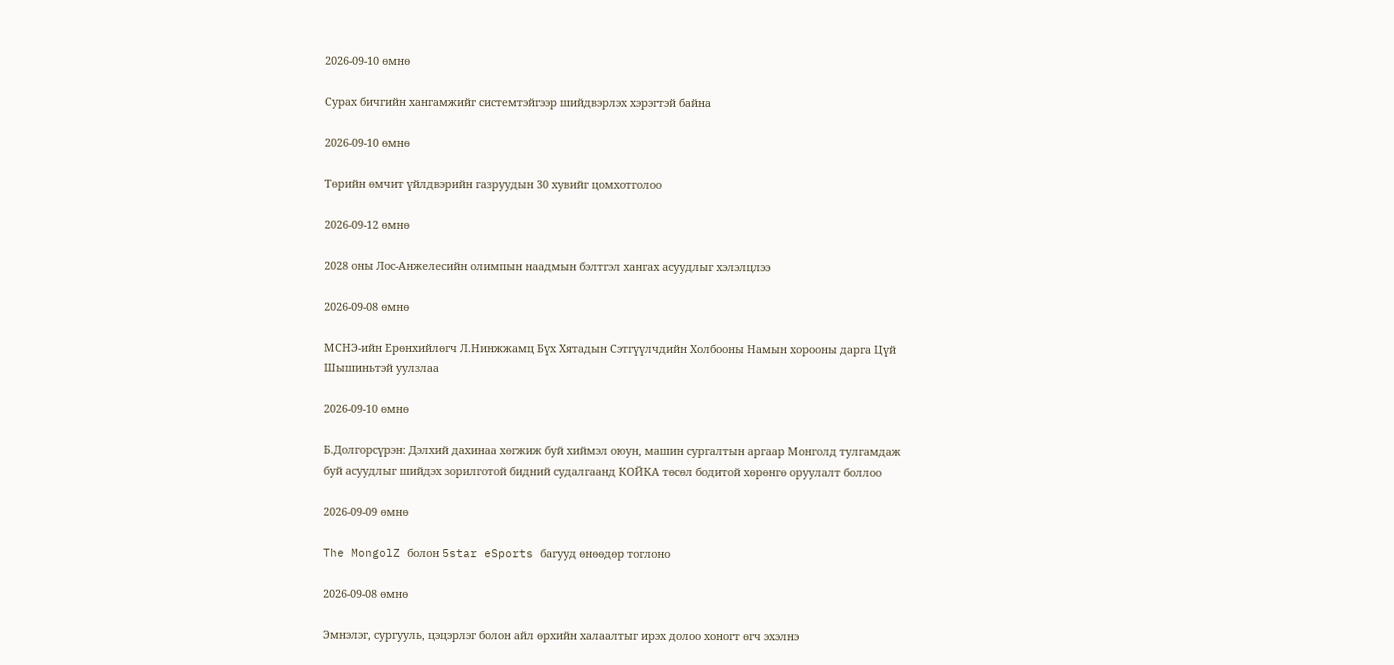2026-09-10 өмнө

Сурах бичгийн хангамжийг системтэйгээр шийдвэрлэх хэрэгтэй байна

2026-09-10 өмнө

Төрийн өмчит үйлдвэрийн газруудын 30 хувийг цомхотголоо

2026-09-12 өмнө

2028 оны Лос-Анжелесийн олимпын наадмын бэлтгэл хангах асуудлыг хэлэлцлээ

2026-09-08 өмнө

МСНЭ-ийн Ерөнхийлөгч Л.Нинжжамц Бүх Хятадын Сэтгүүлчдийн Холбооны Намын хорооны дарга Цүй Шышиньтэй уулзлаа

2026-09-10 өмнө

Б.Долгорсүрэн: Дэлхий дахинаа хөгжиж буй хиймэл оюун, машин сургалтын аргаар Монголд тулгамдаж буй асуудлыг шийдэх зорилготой бидний судалгаанд КОЙКА төсөл бодитой хөрөнгө оруулалт боллоо

2026-09-09 өмнө

The MongolZ болон 5star eSports багууд өнөөдөр тоглоно

2026-09-08 өмнө

Эмнэлэг, сургууль, цэцэрлэг болон айл өрхийн халаалтыг ирэх долоо хоногт өгч эхэлнэ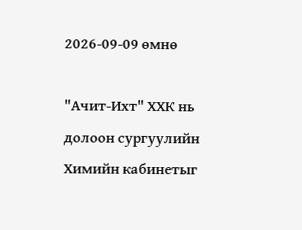2026-09-09 өмнө

"Ачит-Ихт" ХХК нь долоон сургуулийн Химийн кабинетыг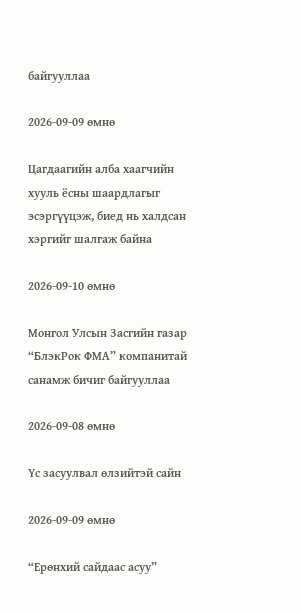байгууллаа

2026-09-09 өмнө

Цагдаагийн алба хаагчийн хууль ёсны шаардлагыг эсэргүүцэж, биед нь халдсан хэргийг шалгаж байна

2026-09-10 өмнө

Монгол Улсын Засгийн газар “БлэкРок ФМА” компанитай санамж бичиг байгууллаа

2026-09-08 өмнө

Үс засуулвал өлзийтэй сайн

2026-09-09 өмнө

“Ерөнхий сайдаас асуу”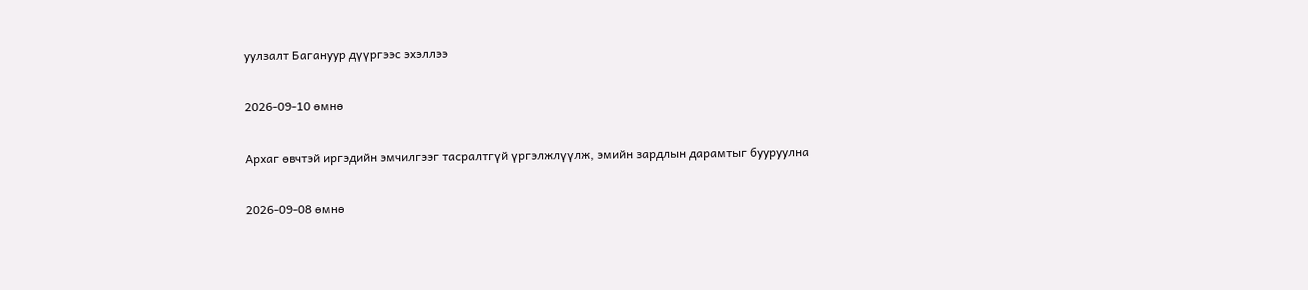уулзалт Багануур дүүргээс эхэллээ

2026-09-10 өмнө

Архаг өвчтэй иргэдийн эмчилгээг тасралтгүй үргэлжлүүлж, эмийн зардлын дарамтыг бууруулна

2026-09-08 өмнө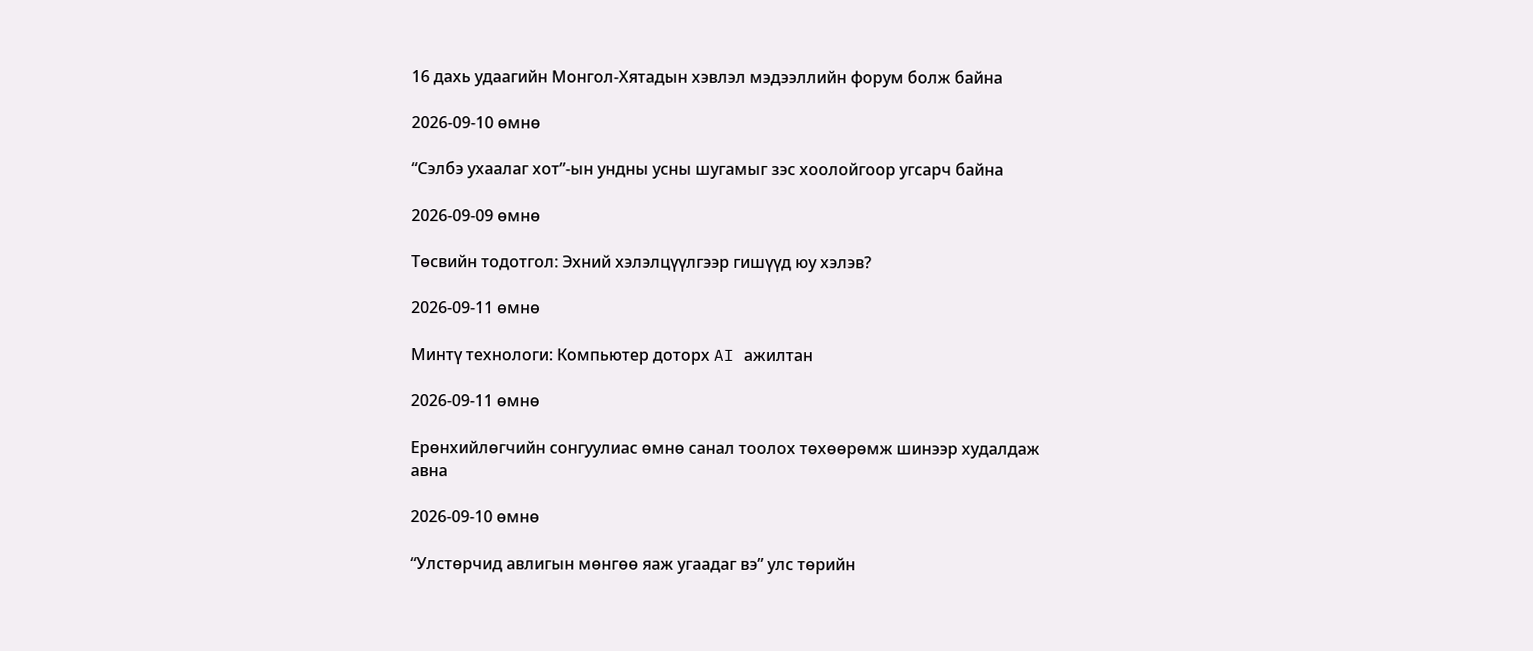16 дахь удаагийн Монгол-Хятадын хэвлэл мэдээллийн форум болж байна

2026-09-10 өмнө

“Сэлбэ ухаалаг хот”-ын ундны усны шугамыг зэс хоолойгоор угсарч байна

2026-09-09 өмнө

Төсвийн тодотгол: Эхний хэлэлцүүлгээр гишүүд юу хэлэв?

2026-09-11 өмнө

Минтү технологи: Компьютер доторх AI ажилтан

2026-09-11 өмнө

Ерөнхийлөгчийн сонгуулиас өмнө санал тоолох төхөөрөмж шинээр худалдаж авна

2026-09-10 өмнө

“Улстөрчид авлигын мөнгөө яаж угаадаг вэ” улс төрийн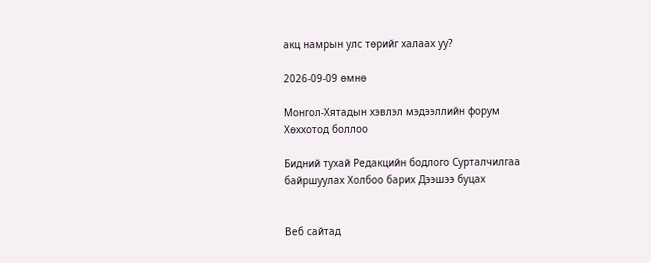акц намрын улс төрийг халаах уу?

2026-09-09 өмнө

Монгол-Хятадын хэвлэл мэдээллийн форум Хөххотод боллоо

Бидний тухай Редакцийн бодлого Сурталчилгаа байршуулах Холбоо барих Дээшээ буцах


Веб сайтад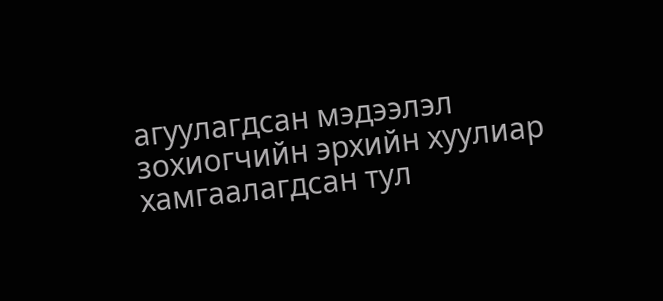агуулагдсан мэдээлэл зохиогчийн эрхийн хуулиар хамгаалагдсан тул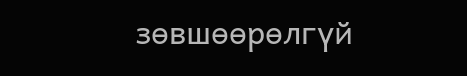зөвшөөрөлгүй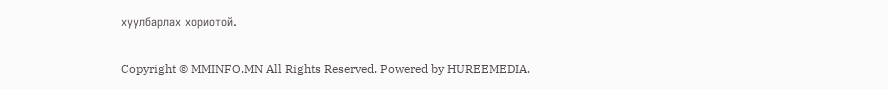хуулбарлах хориотой.

Copyright © MMINFO.MN All Rights Reserved. Powered by HUREEMEDIA.